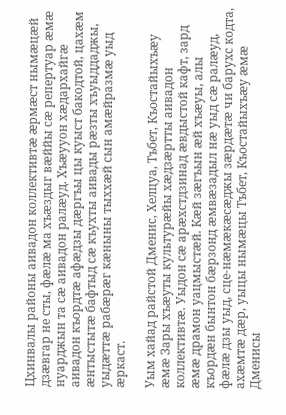Цхинвалы районы аивадон коллективтæ æрмæст нымæцæй дзæвгар не сты, фæлæ ма хъæздыг вæййы сæ репертуар æмæ нуарджын та сæ аивадон ралæуд. Хъæууон хæдархайгæ аивадон къордтæ афæдзы дæргъы цы куыст бакодтой, цахæм æнтыстытæ бафтыд сæ къухты аивады рæзты хъуыддаджы, уыдæттæ рабæрæг кæныны тыххæй сын амæйразмæ уыд æркаст.

Уым хайад райстой Дменис, Хелцуа, Тъбет, Къостайыхъæу æмæ Зары хъæуты культурæйы хæдзæртты аивадон коллективтæ. Уыдон сæ арæхстдзинад æвдыстой кафт, зард æмæ драмон уацмыстæй. Кæй зæгъын æй хъæуы, алы къордæн бынтон бæрзонд æмвæзадыл нæ уыд сæ ралæуд, фæлæ дзы уыд, сце-нæмæкæсæджы зæрдæтæ чи барухс кодта, ахæмтæ дæр, уыцы нымæцы Тъбет, Къостайыхъæу æмæ Дменисы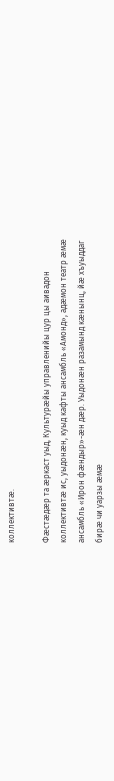коллективтæ.

Фæстæдæр та æркаст уыд, Культурæйы управленийы цур цы аивадон коллективтæ ис, уыдонæн, куыд кафты ансамбль «Амонд», адæмон театр æмæ ансамбль «Ирон фæндыр»-æн дæр. Уыдонæн разамынд кæнынц, йæ хъуыддаг бирæ чи уарзы æмæ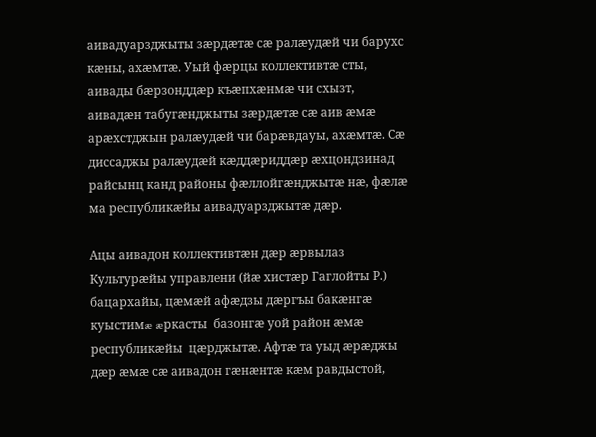аивадуарзджыты зæрдæтæ сæ ралæудæй чи барухс кæны, ахæмтæ. Уый фæрцы коллективтæ сты, аивады бæрзонддæр къæпхæнмæ чи схызт, аивадæн табугæнджыты зæрдæтæ сæ аив æмæ арæхстджын ралæудæй чи барæвдауы, ахæмтæ. Сæ диссаджы ралæудæй кæддæриддæр æхцондзинад райсынц канд районы фæллойгæнджытæ нæ, фæлæ ма республикæйы аивадуарзджытæ дæр.

Ацы аивадон коллективтæн дæр æрвылаз Культурæйы управлени (йæ хистæр Гаглойты Р.) бацархайы, цæмæй афæдзы дæргъы бакæнгæ куыстимæ æркасты  базонгæ уой район æмæ республикæйы  цæрджытæ. Афтæ та уыд æрæджы дæр æмæ сæ аивадон гæнæнтæ кæм равдыстой,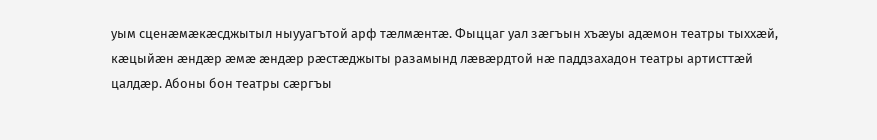уым сценæмæкæсджытыл ныууагътой арф тæлмæнтæ. Фыццаг уал зæгъын хъæуы адæмон театры тыххæй, кæцыйæн æндæр æмæ æндæр рæстæджыты разамынд лæвæрдтой нæ паддзахадон театры артисттæй цалдæр. Абоны бон театры сæргъы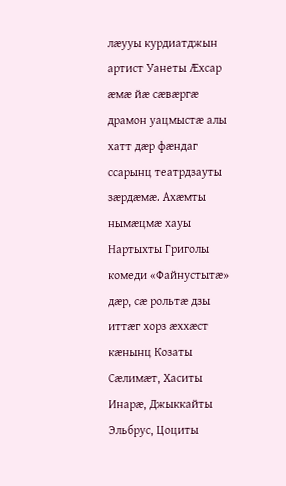лæууы курдиатджын артист Уанеты Æхсар æмæ йæ сæвæргæ драмон уацмыстæ алы хатт дæр фæндаг ссарынц театрдзауты зæрдæмæ. Ахæмты нымæцмæ хауы Нартыхты Григолы комеди «Файнустытæ» дæр, сæ рольтæ дзы иттæг хорз æххæст кæнынц Козаты Сæлимæт, Хаситы Инарæ, Джыккайты Эльбрус, Цоциты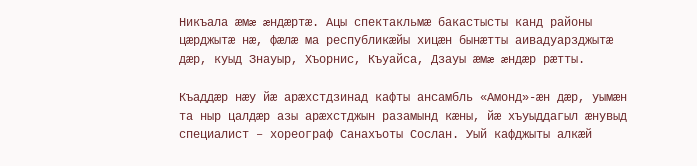Никъала æмæ æндæртæ. Ацы спектакльмæ бакастысты канд районы цæрджытæ нæ, фæлæ ма республикæйы хицæн бынæтты аивадуарзджытæ дæр, куыд Знауыр, Хъорнис, Къуайса, Дзауы æмæ æндæр рæтты.

Къаддæр нæу йæ арæхстдзинад кафты ансамбль «Амонд»-æн дæр, уымæн та ныр цалдæр азы арæхстджын разамынд кæны, йæ хъуыддагыл æнувыд специалист – хореограф Санахъоты Сослан. Уый кафджыты алкæй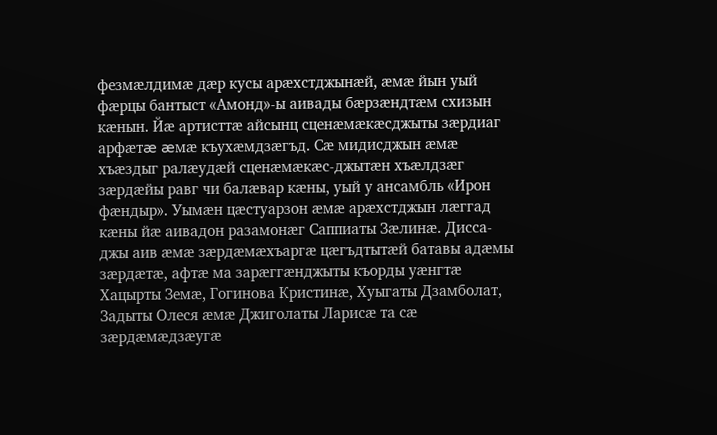фезмæлдимæ дæр кусы арæхстджынæй, æмæ йын уый фæрцы бантыст «Амонд»-ы аивады бæрзæндтæм схизын кæнын. Йæ артисттæ айсынц сценæмæкæсджыты зæрдиаг арфæтæ æмæ къухæмдзæгъд. Сæ мидисджын æмæ хъæздыг ралæудæй сценæмæкæс-джытæн хъæлдзæг зæрдæйы равг чи балæвар кæны, уый у ансамбль «Ирон фæндыр». Уымæн цæстуарзон æмæ арæхстджын лæггад кæны йæ аивадон разамонæг Саппиаты Зæлинæ. Дисса-джы аив æмæ зæрдæмæхъаргæ цæгъдтытæй батавы адæмы зæрдæтæ, афтæ ма зарæггæнджыты къорды уæнгтæ Хацырты Земæ, Гогинова Кристинæ, Хуыгаты Дзамболат, Задыты Олеся æмæ Джиголаты Ларисæ та сæ зæрдæмæдзæугæ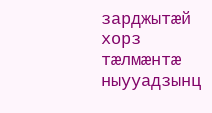зарджытæй хорз тæлмæнтæ ныууадзынц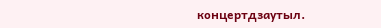концертдзаутыл.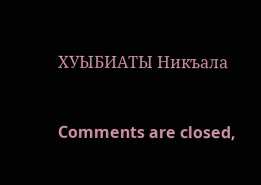ХУЫБИАТЫ Никъала



Comments are closed,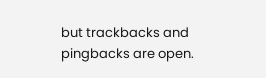but trackbacks and pingbacks are open.